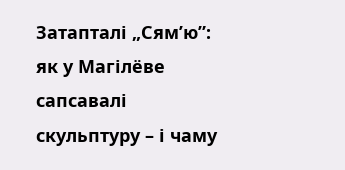Затапталі „Сям’ю”: як у Магілёве сапсавалі скульптуру – і чаму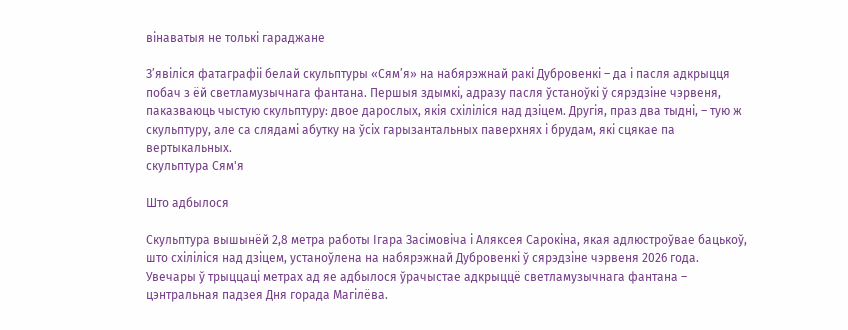вінаватыя не толькі гараджане

З’явіліся фатаграфіі белай скульптуры «Сям’я» на набярэжнай ракі Дубровенкі – да і пасля адкрыцця побач з ёй светламузычнага фантана. Першыя здымкі, адразу пасля ўстаноўкі ў сярэдзіне чэрвеня, паказваюць чыстую скульптуру: двое дарослых, якія схіліліся над дзіцем. Другія, праз два тыдні, – тую ж скульптуру, але са слядамі абутку на ўсіх гарызантальных паверхнях і брудам, які сцякае па вертыкальных.
скульптура Сям'я

Што адбылося

Скульптура вышынёй 2,8 метра работы Ігара Засімовіча і Аляксея Сарокіна, якая адлюстроўвае бацькоў, што схіліліся над дзіцем, устаноўлена на набярэжнай Дубровенкі ў сярэдзіне чэрвеня 2026 года. Увечары ў трыццаці метрах ад яе адбылося ўрачыстае адкрыццё светламузычнага фантана – цэнтральная падзея Дня горада Магілёва.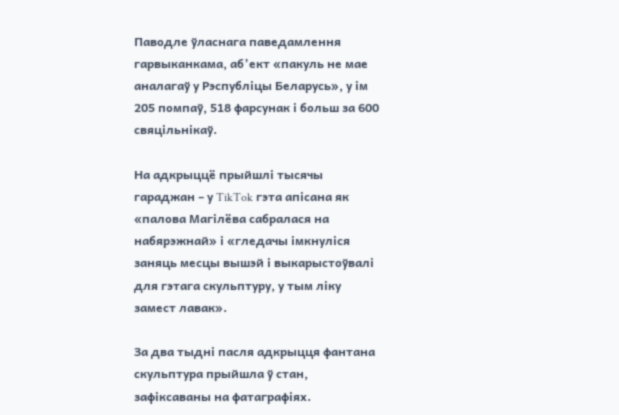Паводле ўласнага паведамлення гарвыканкама, аб’ект «пакуль не мае аналагаў у Рэспубліцы Беларусь», у ім 205 помпаў, 518 фарсунак і больш за 600 свяцільнікаў.

На адкрыццё прыйшлі тысячы гараджан – у TikTok гэта апісана як «палова Магілёва сабралася на набярэжнай» і «гледачы імкнуліся заняць месцы вышэй і выкарыстоўвалі для гэтага скульптуру, у тым ліку замест лавак».

За два тыдні пасля адкрыцця фантана скульптура прыйшла ў стан, зафіксаваны на фатаграфіях.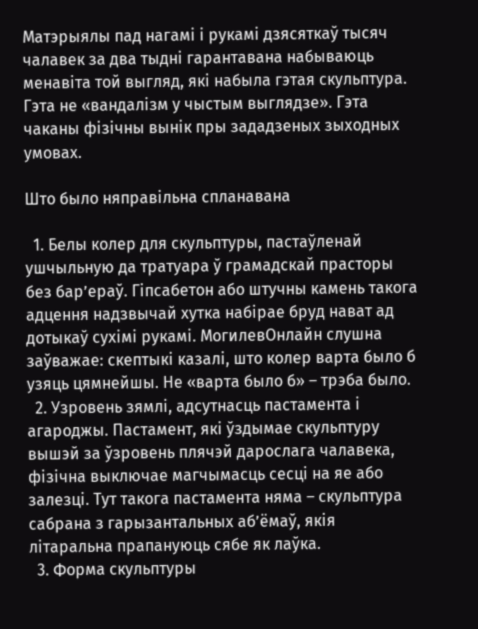Матэрыялы пад нагамі і рукамі дзясяткаў тысяч чалавек за два тыдні гарантавана набываюць менавіта той выгляд, які набыла гэтая скульптура. Гэта не «вандалізм у чыстым выглядзе». Гэта чаканы фізічны вынік пры зададзеных зыходных умовах.

Што было няправільна спланавана

  1. Белы колер для скульптуры, пастаўленай ушчыльную да тратуара ў грамадскай прасторы без бар’ераў. Гіпсабетон або штучны камень такога адцення надзвычай хутка набірае бруд нават ад дотыкаў сухімі рукамі. МогилевОнлайн слушна заўважае: скептыкі казалі, што колер варта было б узяць цямнейшы. Не «варта было б» – трэба было.
  2. Узровень зямлі, адсутнасць пастамента і агароджы. Пастамент, які ўздымае скульптуру вышэй за ўзровень плячэй дарослага чалавека, фізічна выключае магчымасць сесці на яе або залезці. Тут такога пастамента няма – скульптура сабрана з гарызантальных аб’ёмаў, якія літаральна прапануюць сябе як лаўка.
  3. Форма скульптуры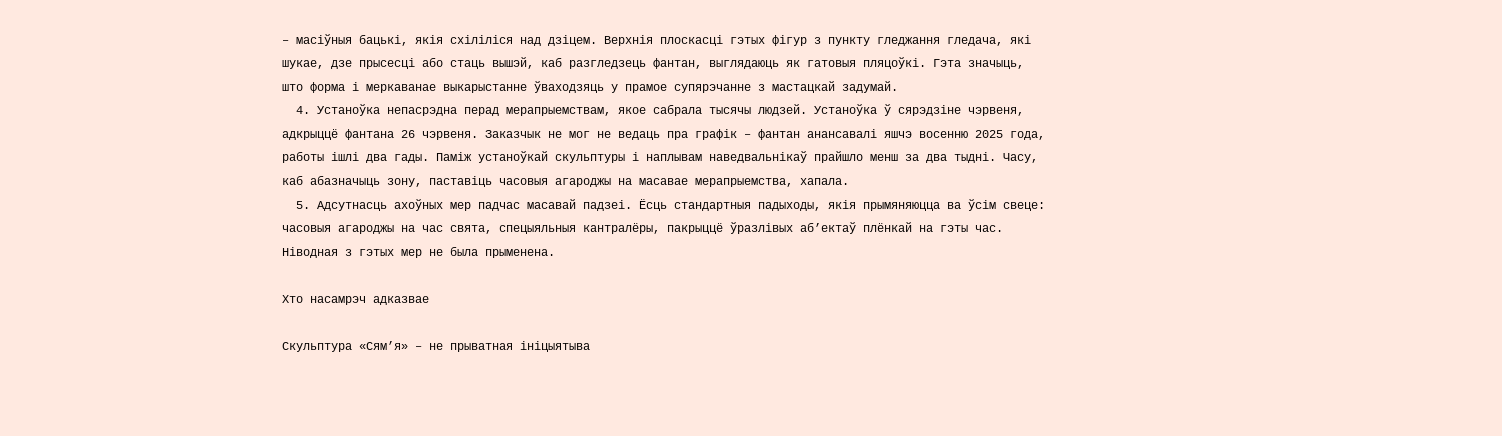– масіўныя бацькі, якія схіліліся над дзіцем. Верхнія плоскасці гэтых фігур з пункту гледжання гледача, які шукае, дзе прысесці або стаць вышэй, каб разгледзець фантан, выглядаюць як гатовыя пляцоўкі. Гэта значыць, што форма і меркаванае выкарыстанне ўваходзяць у прамое супярэчанне з мастацкай задумай.
  4. Устаноўка непасрэдна перад мерапрыемствам, якое сабрала тысячы людзей. Устаноўка ў сярэдзіне чэрвеня, адкрыццё фантана 26 чэрвеня. Заказчык не мог не ведаць пра графік – фантан анансавалі яшчэ восенню 2025 года, работы ішлі два гады. Паміж устаноўкай скульптуры і наплывам наведвальнікаў прайшло менш за два тыдні. Часу, каб абазначыць зону, паставіць часовыя агароджы на масавае мерапрыемства, хапала.
  5. Адсутнасць ахоўных мер падчас масавай падзеі. Ёсць стандартныя падыходы, якія прымяняюцца ва ўсім свеце: часовыя агароджы на час свята, спецыяльныя кантралёры, пакрыццё ўразлівых аб’ектаў плёнкай на гэты час. Ніводная з гэтых мер не была прыменена.

Хто насамрэч адказвае

Скульптура «Сям’я» – не прыватная ініцыятыва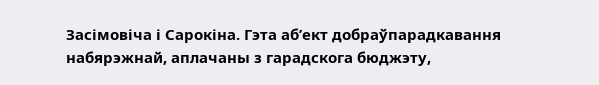Засімовіча і Сарокіна. Гэта аб’ект добраўпарадкавання набярэжнай, аплачаны з гарадскога бюджэту,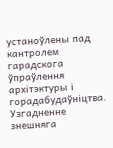устаноўлены пад кантролем гарадскога ўпраўлення архітэктуры і горадабудаўніцтва. Узгадненне знешняга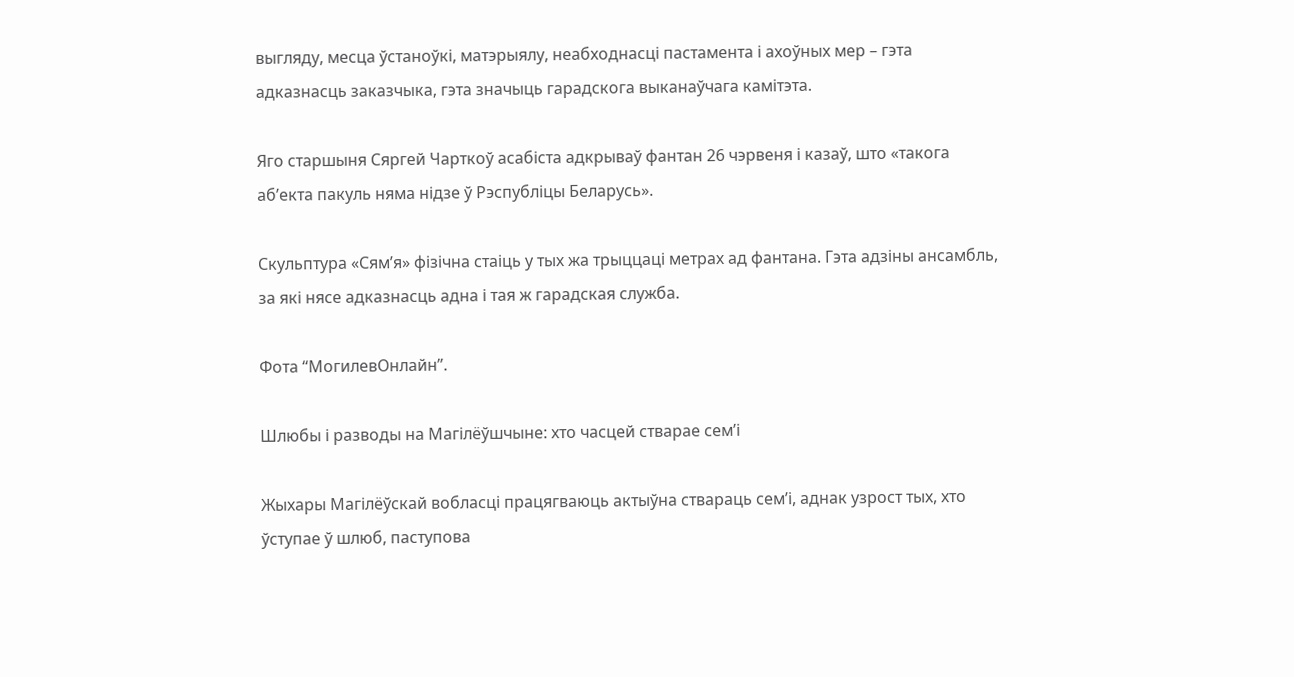выгляду, месца ўстаноўкі, матэрыялу, неабходнасці пастамента і ахоўных мер – гэта адказнасць заказчыка, гэта значыць гарадскога выканаўчага камітэта.

Яго старшыня Сяргей Чарткоў асабіста адкрываў фантан 26 чэрвеня і казаў, што «такога аб’екта пакуль няма нідзе ў Рэспубліцы Беларусь».

Скульптура «Сям’я» фізічна стаіць у тых жа трыццаці метрах ад фантана. Гэта адзіны ансамбль, за які нясе адказнасць адна і тая ж гарадская служба.

Фота “МогилевОнлайн”.

Шлюбы і разводы на Магілёўшчыне: хто часцей стварае сем’і

Жыхары Магілёўскай вобласці працягваюць актыўна ствараць сем’і, аднак узрост тых, хто ўступае ў шлюб, паступова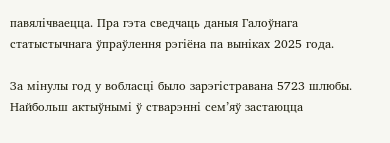павялічваецца. Пра гэта сведчаць даныя Галоўнага статыстычнага ўпраўлення рэгіёна па выніках 2025 года.

За мінулы год у вобласці было зарэгістравана 5723 шлюбы. Найбольш актыўнымі ў стварэнні сем’яў застаюцца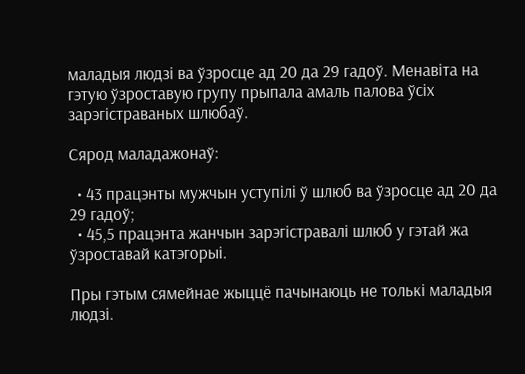маладыя людзі ва ўзросце ад 20 да 29 гадоў. Менавіта на гэтую ўзроставую групу прыпала амаль палова ўсіх зарэгістраваных шлюбаў.

Сярод маладажонаў:

  • 43 працэнты мужчын уступілі ў шлюб ва ўзросце ад 20 да 29 гадоў;
  • 45,5 працэнта жанчын зарэгістравалі шлюб у гэтай жа ўзроставай катэгорыі.

Пры гэтым сямейнае жыццё пачынаюць не толькі маладыя людзі.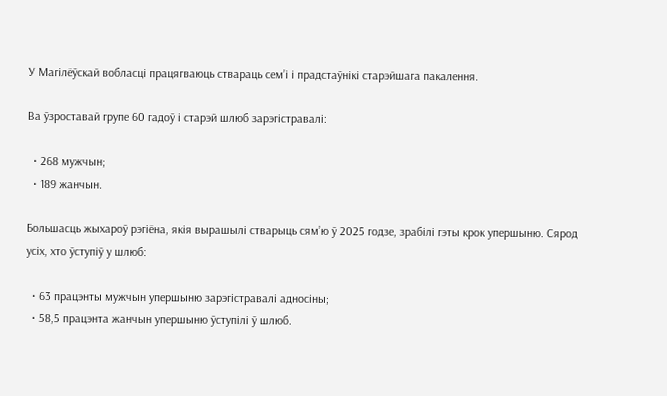У Магілёўскай вобласці працягваюць ствараць сем’і і прадстаўнікі старэйшага пакалення.

Ва ўзроставай групе 60 гадоў і старэй шлюб зарэгістравалі:

  • 268 мужчын;
  • 189 жанчын.

Большасць жыхароў рэгіёна, якія вырашылі стварыць сям’ю ў 2025 годзе, зрабілі гэты крок упершыню. Сярод усіх, хто ўступіў у шлюб:

  • 63 працэнты мужчын упершыню зарэгістравалі адносіны;
  • 58,5 працэнта жанчын упершыню ўступілі ў шлюб.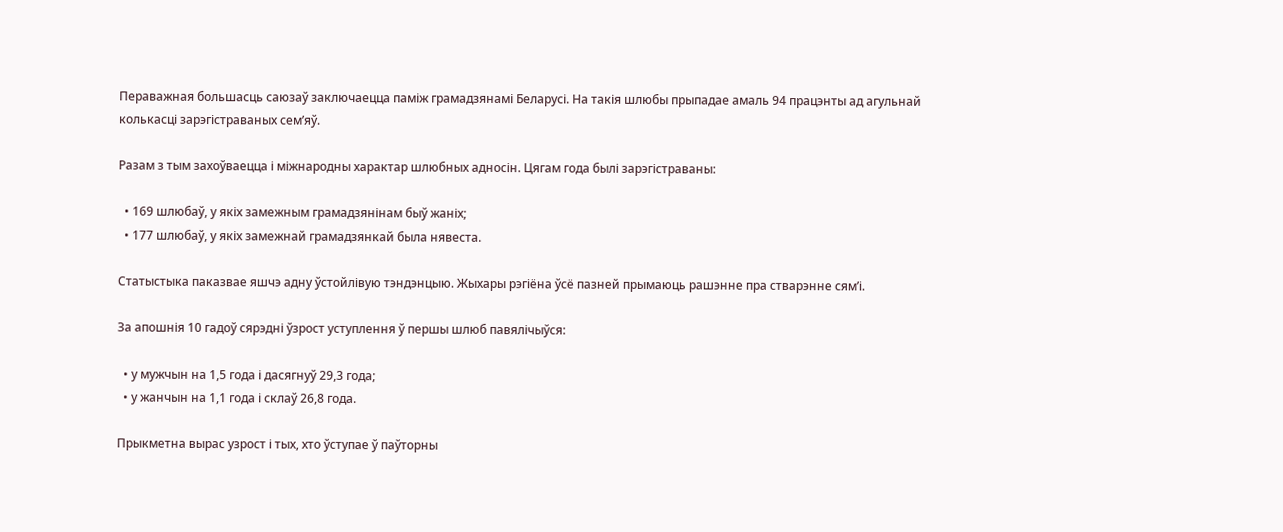Пераважная большасць саюзаў заключаецца паміж грамадзянамі Беларусі. На такія шлюбы прыпадае амаль 94 працэнты ад агульнай колькасці зарэгістраваных сем’яў.

Разам з тым захоўваецца і міжнародны характар шлюбных адносін. Цягам года былі зарэгістраваны:

  • 169 шлюбаў, у якіх замежным грамадзянінам быў жаніх;
  • 177 шлюбаў, у якіх замежнай грамадзянкай была нявеста.

Статыстыка паказвае яшчэ адну ўстойлівую тэндэнцыю. Жыхары рэгіёна ўсё пазней прымаюць рашэнне пра стварэнне сям’і.

За апошнія 10 гадоў сярэдні ўзрост уступлення ў першы шлюб павялічыўся:

  • у мужчын на 1,5 года і дасягнуў 29,3 года;
  • у жанчын на 1,1 года і склаў 26,8 года.

Прыкметна вырас узрост і тых, хто ўступае ў паўторны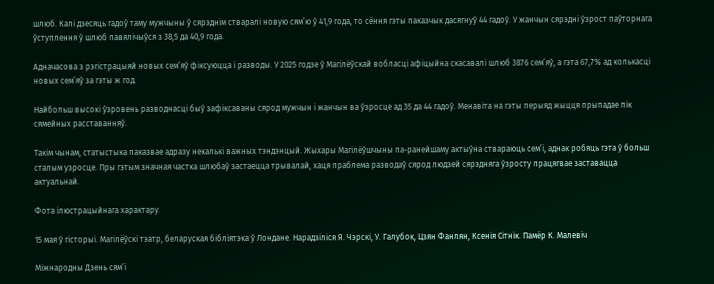шлюб. Калі дзесяць гадоў таму мужчыны ў сярэднім стваралі новую сям’ю ў 41,9 года, то сёння гэты паказчык дасягнуў 44 гадоў. У жанчын сярэдні ўзрост паўторнага ўступлення ў шлюб павялічыўся з 38,5 да 40,9 года.

Адначасова з рэгістрацыяй новых сем’яў фіксуюцца і разводы. У 2025 годзе ў Магілёўскай вобласці афіцыйна скасавалі шлюб 3876 сем’яў, а гэта 67,7% ад колькасці новых сем’яў за гэты ж год.

Найбольш высокі ўзровень разводнасці быў зафіксаваны сярод мужчын і жанчын ва ўзросце ад 35 да 44 гадоў. Менавіта на гэты перыяд жыцця прыпадае пік сямейных расставанняў.

Такім чынам, статыстыка паказвае адразу некалькі важных тэндэнцый. Жыхары Магілёўшчыны па-ранейшаму актыўна ствараюць сем’і, аднак робяць гэта ў больш сталым узросце. Пры гэтым значная частка шлюбаў застаецца трывалай, хаця праблема разводаў сярод людзей сярэдняга ўзросту працягвае заставацца актуальнай.

Фота ілюстрацыйнага характару.

15 мая ў гісторыі. Магілёўскі тэатр, беларуская бібліятэка ў Лондане. Нарадзіліся Я. Чэрскі, У. Галубок, Цзян Фанлян, Ксенія Сітнік. Памёр К. Малевіч

Міжнародны Дзень сям’і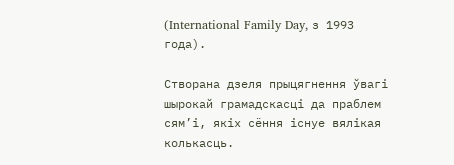(International Family Day, з 1993 года).

Створана дзеля прыцягнення ўвагі шырокай грамадскасці да праблем сям’і, якіх сёння існуе вялікая колькасць.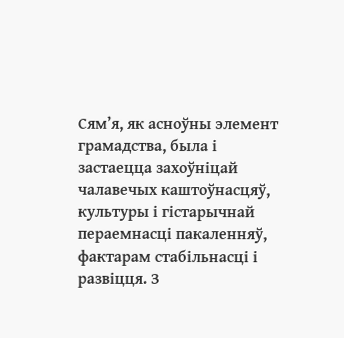Сям’я, як асноўны элемент грамадства, была і застаецца захоўніцай чалавечых каштоўнасцяў, культуры і гістарычнай пераемнасці пакаленняў, фактарам стабільнасці і развіцця. З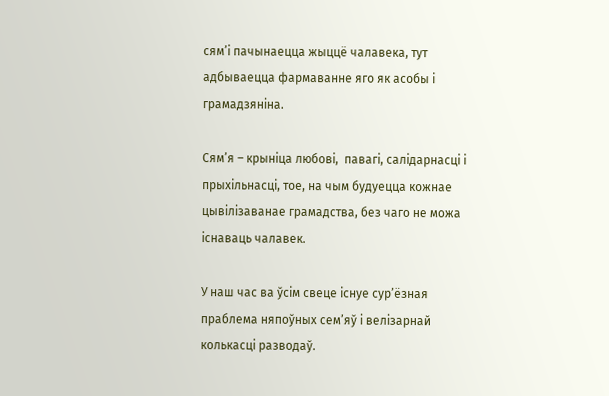сям’і пачынаецца жыццё чалавека, тут адбываецца фармаванне яго як асобы і грамадзяніна.

Сям’я – крыніца любові,  павагі, салідарнасці і прыхільнасці, тое, на чым будуецца кожнае цывілізаванае грамадства, без чаго не можа існаваць чалавек.

У наш час ва ўсім свеце існуе сур’ёзная праблема няпоўных сем’яў і велізарнай колькасці разводаў.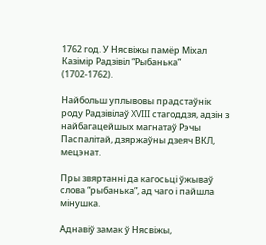1762 год. У Нясвіжы памёр Міхал Казімір Радзівіл “Рыбанька” (1702-1762).

Найбольш уплывовы прадстаўнік роду Радзівілаў XVIII стагоддзя, адзін з найбагацейшых магнатаў Рэчы Паспалітай, дзяржаўны дзеяч ВКЛ, мецэнат.

Пры звяртанні да кагосьці ўжываў слова “рыбанька”, ад чаго і пайшла мінушка.

Аднавіў замак ў Нясвіжы,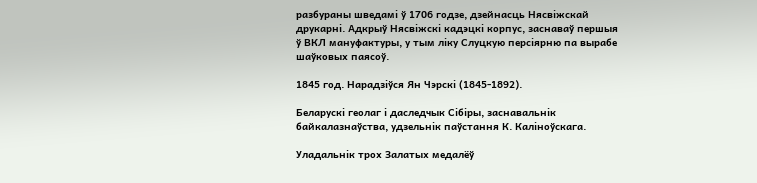разбураны шведамі ў 1706 годзе, дзейнасць Нясвіжскай друкарні. Адкрыў Нясвіжскі кадэцкі корпус, заснаваў першыя ў ВКЛ мануфактуры, у тым ліку Слуцкую персіярню па вырабе шаўковых паясоў.

1845 год. Нарадзіўся Ян Чэрскі (1845-1892).

Беларускі геолаг і даследчык Сібіры, заснавальнік байкалазнаўства, удзельнік паўстання К. Каліноўскага.

Уладальнік трох Залатых медалёў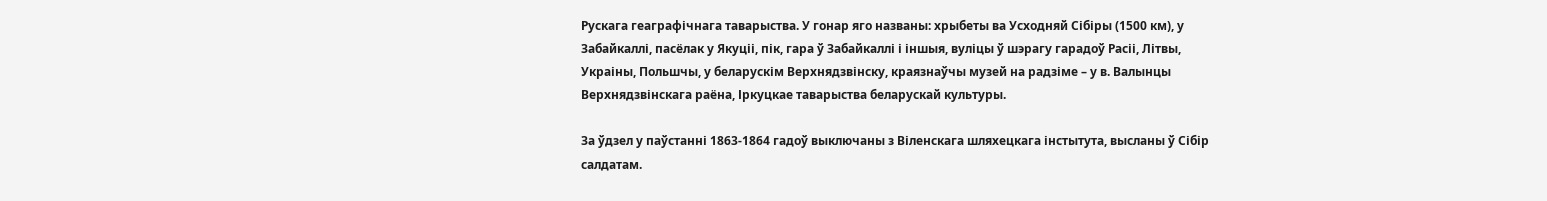Рускага геаграфічнага таварыства. У гонар яго названы: хрыбеты ва Усходняй Сібіры (1500 км), у Забайкаллі, пасёлак у Якуціі, пік, гара ў Забайкаллі і іншыя, вуліцы ў шэрагу гарадоў Расіі, Літвы, Украіны, Польшчы, у беларускім Верхнядзвінску, краязнаўчы музей на радзіме – у в. Валынцы Верхнядзвінскага раёна, Іркуцкае таварыства беларускай культуры.

За ўдзел у паўстанні 1863-1864 гадоў выключаны з Віленскага шляхецкага інстытута, высланы ў Сібір салдатам.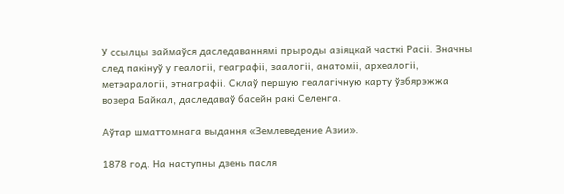У ссылцы займаўся даследаваннямі прыроды азіяцкай часткі Расіі. Значны след пакінуў у геалогіі, геаграфіі, заалогіі, анатоміі, археалогіі, метэаралогіі, этнаграфіі. Склаў першую геалагічную карту ўзбярэжжа возера Байкал, даследаваў басейн ракі Селенга.

Аўтар шматтомнага выдання «Землеведение Азии».

1878 год. На наступны дзень пасля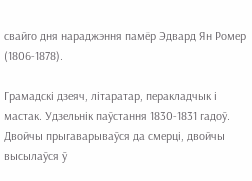свайго дня нараджэння памёр Эдвард Ян Ромер (1806-1878).

Грамадскі дзеяч, літаратар, перакладчык і мастак. Удзельнік паўстання 1830-1831 гадоў. Двойчы прыгаварываўся да смерці, двойчы высылаўся ў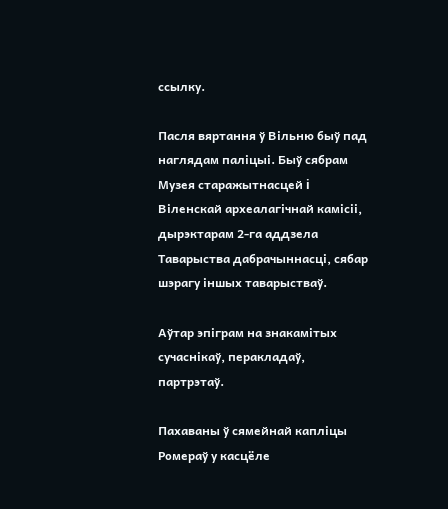ссылку.

Пасля вяртання ў Вільню быў пад наглядам паліцыі. Быў сябрам Музея старажытнасцей i Віленскай археалагічнай камісіі, дырэктарам 2-га аддзела Таварыства дабрачыннасці, сябар шэрагу іншых таварыстваў.

Аўтар эпіграм на знакамітых сучаснікаў, перакладаў, партрэтаў.

Пахаваны ў сямейнай капліцы Ромераў у касцёле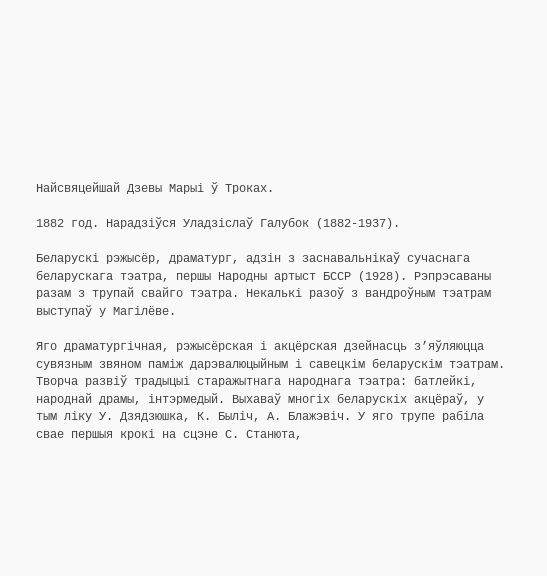Найсвяцейшай Дзевы Марыі ў Троках.

1882 год. Нарадзіўся Уладзіслаў Галубок (1882-1937).

Беларускі рэжысёр, драматург, адзін з заснавальнікаў сучаснага беларускага тэатра, першы Народны артыст БССР (1928). Рэпрэсаваны разам з трупай свайго тэатра. Некалькі разоў з вандроўным тэатрам выступаў у Магілёве.

Яго драматургічная, рэжысёрская і акцёрская дзейнасць з’яўляюцца сувязным звяном паміж дарэвалюцыйным і савецкім беларускім тэатрам. Творча развіў традыцыі старажытнага народнага тэатра: батлейкі, народнай драмы, інтэрмедый. Выхаваў многіх беларускіх акцёраў, у тым ліку У. Дзядзюшка, К. Быліч, А. Блажэвіч. У яго трупе рабіла свае першыя крокі на сцэне С. Станюта,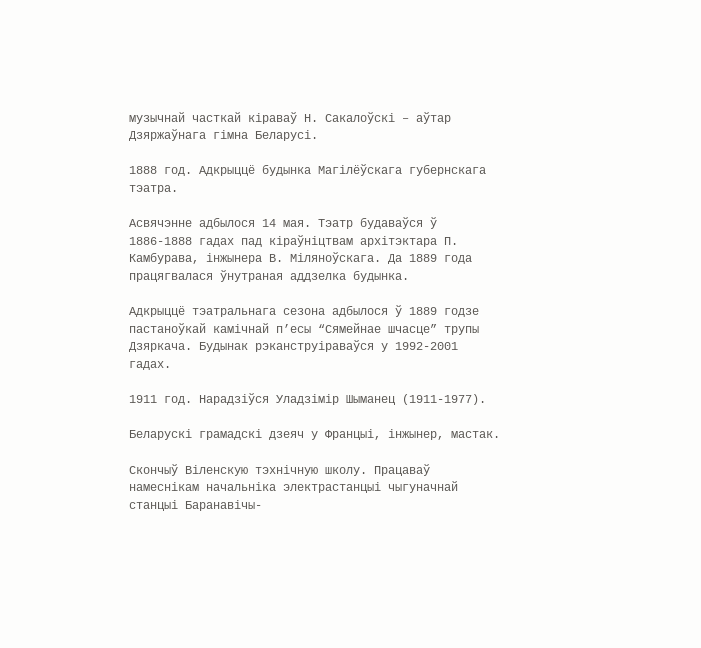музычнай часткай кіраваў Н. Сакалоўскі – аўтар Дзяржаўнага гімна Беларусі.

1888 год. Адкрыццё будынка Магілёўскага губернскага тэатра.

Асвячэнне адбылося 14 мая. Тэатр будаваўся ў 1886-1888 гадах пад кіраўніцтвам архітэктара П. Камбурава, інжынера В. Міляноўскага. Да 1889 года працягвалася ўнутраная аддзелка будынка.

Адкрыццё тэатральнага сезона адбылося ў 1889 годзе пастаноўкай камічнай п’есы “Сямейнае шчасце” трупы Дзяркача. Будынак рэканструіраваўся у 1992-2001 гадах.

1911 год. Нарадзіўся Уладзімір Шыманец (1911-1977).

Беларускі грамадскі дзеяч у Францыі, інжынер, мастак.

Скончыў Віленскую тэхнічную школу. Працаваў намеснікам начальніка электрастанцыі чыгуначнай станцыі Баранавічы-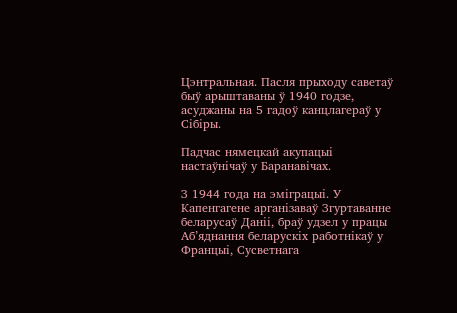Цэнтральная. Пасля прыходу саветаў быў арыштаваны ў 1940 годзе, асуджаны на 5 гадоў канцлагераў у Сібіры.

Падчас нямецкай акупацыі настаўнічаў у Баранавічах.

З 1944 года на эміграцыі. У Капенгагене арганізаваў Згуртаванне беларусаў Даніі, браў удзел у працы Аб’яднання беларускіх работнікаў у Францыі, Сусветнага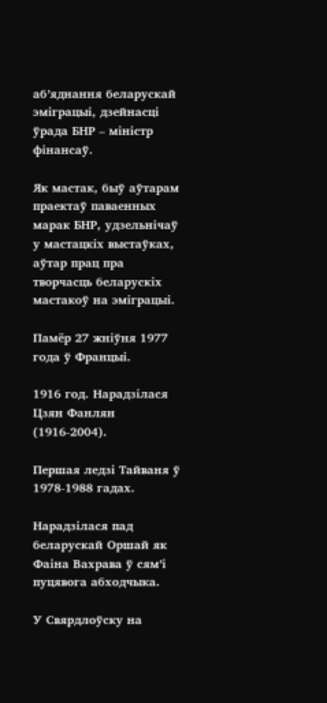аб’яднання беларускай эміграцыі, дзейнасці ўрада БНР – міністр фінансаў.

Як мастак, быў аўтарам праектаў паваенных марак БНР, удзельнічаў у мастацкіх выстаўках, аўтар прац пра творчасць беларускіх мастакоў на эміграцыі.

Памёр 27 жніўня 1977 года ў Францыі.

1916 год. Нарадзілася Цзян Фанлян (1916-2004).

Першая ледзі Тайваня ў 1978-1988 гадах.

Нарадзілася пад беларускай Оршай як Фаіна Вахрава ў сям’і пуцявога абходчыка.

У Свярдлоўску на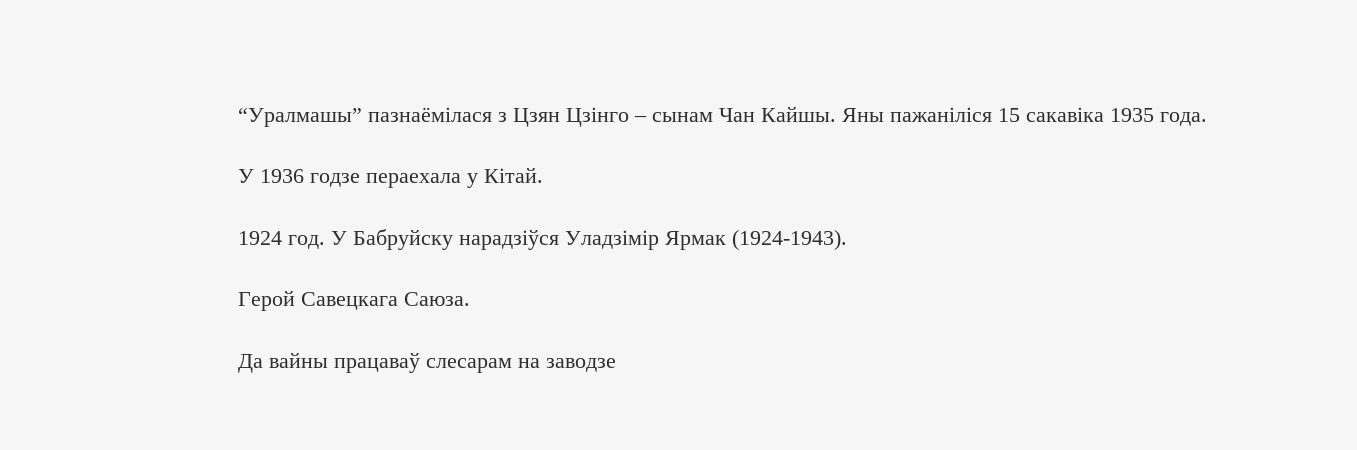“Уралмашы” пазнаёмілася з Цзян Цзінго – сынам Чан Кайшы. Яны пажаніліся 15 сакавіка 1935 года.

У 1936 годзе пераехала у Кітай.

1924 год. У Бабруйску нарадзіўся Уладзімір Ярмак (1924-1943).

Герой Савецкага Саюза.

Да вайны працаваў слесарам на заводзе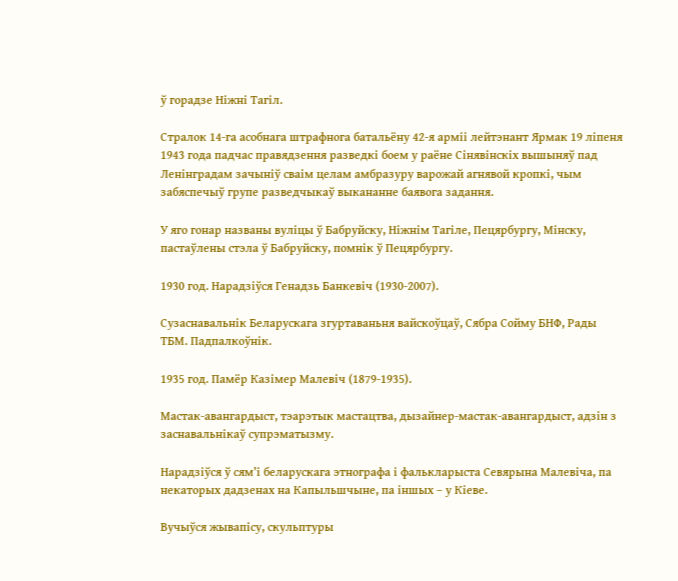ў горадзе Ніжні Тагіл.

Стралок 14-га асобнага штрафнога батальёну 42-я арміі лейтэнант Ярмак 19 ліпеня 1943 года падчас правядзення разведкі боем у раёне Сінявінскіх вышыняў пад Ленінградам зачыніў сваім целам амбразуру варожай агнявой кропкі, чым забяспечыў групе разведчыкаў выкананне баявога задання.

У яго гонар названы вуліцы ў Бабруйску, Ніжнім Тагіле, Пецярбургу, Мінску, пастаўлены стэла ў Бабруйску, помнік ў Пецярбургу.

1930 год. Нарадзіўся Генадзь Банкевіч (1930-2007).

Сузаснавальнік Беларускага згуртаваньня вайскоўцаў, Сябра Сойму БНФ, Рады ТБМ. Падпалкоўнік.

1935 год. Памёр Казімер Малевіч (1879-1935).

Мастак-авангардыст, тэарэтык мастацтва, дызайнер-мастак-авангардыст, адзін з заснавальнікаў супрэматызму.

Нарадзіўся ў сям’і беларускага этнографа і фалькларыста Севярына Малевіча, па некаторых дадзенах на Капыльшчыне, па іншых – у Кіеве.

Вучыўся жывапісу, скульптуры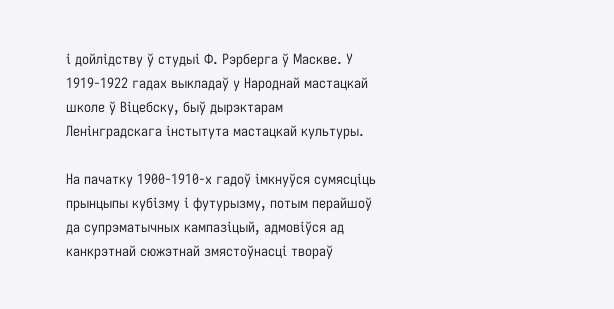і дойлідству ў студыі Ф. Рэрберга ў Маскве. У 1919-1922 гадах выкладаў у Народнай мастацкай школе ў Віцебску, быў дырэктарам Ленінградскага інстытута мастацкай культуры.

На пачатку 1900-1910-х гадоў імкнуўся сумясціць прынцыпы кубізму і футурызму, потым перайшоў да супрэматычных кампазіцый, адмовіўся ад канкрэтнай сюжэтнай змястоўнасці твораў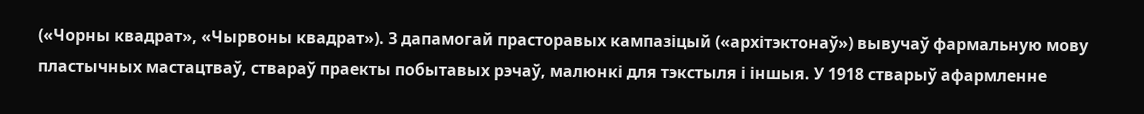(«Чорны квадрат», «Чырвоны квадрат»). З дапамогай прасторавых кампазіцый («архітэктонаў») вывучаў фармальную мову пластычных мастацтваў, ствараў праекты побытавых рэчаў, малюнкі для тэкстыля і іншыя. У 1918 стварыў афармленне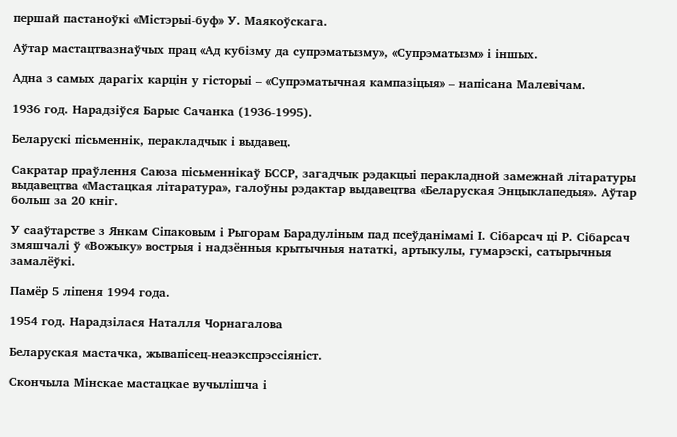першай пастаноўкі «Містэрыі-буф» У. Маякоўскага.

Аўтар мастацтвазнаўчых прац «Ад кубізму да супрэматызму», «Супрэматызм» і іншых.

Адна з самых дарагіх карцін у гісторыі – «Супрэматычная кампазіцыя» – напісана Малевічам.

1936 год. Нарадзіўся Барыс Сачанка (1936-1995).

Беларускі пісьменнік, перакладчык і выдавец.

Сакратар праўлення Саюза пісьменнікаў БССР, загадчык рэдакцыі перакладной замежнай літаратуры выдавецтва «Мастацкая літаратура», галоўны рэдактар выдавецтва «Беларуская Энцыклапедыя». Аўтар больш за 20 кніг.

У сааўтарстве з Янкам Сіпаковым і Рыгорам Барадуліным пад псеўданімамі І. Сібарсач ці Р. Сібарсач змяшчалі ў «Вожыку» вострыя і надзённыя крытычныя нататкі, артыкулы, гумарэскі, сатырычныя замалёўкі.

Памёр 5 ліпеня 1994 года.

1954 год. Нарадзілася Наталля Чорнагалова

Беларуская мастачка, жывапісец-неаэкспрэссіяніст.

Скончыла Мінскае мастацкае вучылішча і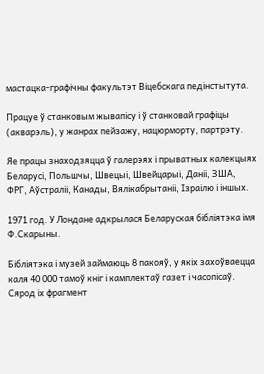мастацка-графічны факультэт Віцебскага педінстытута.

Працуе ў станковым жывапісу і ў станковай графіцы (акварэль), у жанрах пейзажу, нацюрморту, партрэту.

Яе працы знаходзяцца ў галерэях і прыватных калекцыях Беларусі, Польшчы, Швецыі, Швейцарыі, Даніі, ЗША, ФРГ, Аўстраліі, Канады, Вялікабрытаніі, Ізраілю і іншых.

1971 год. У Лондане адкрылася Беларуская бібліятэка імя Ф.Скарыны.

Бібліятэка і музей займаюць 8 пакояў, у якіх захоўваецца каля 40 000 тамоў кніг і камплектаў газет і часопісаў. Сярод іх фрагмент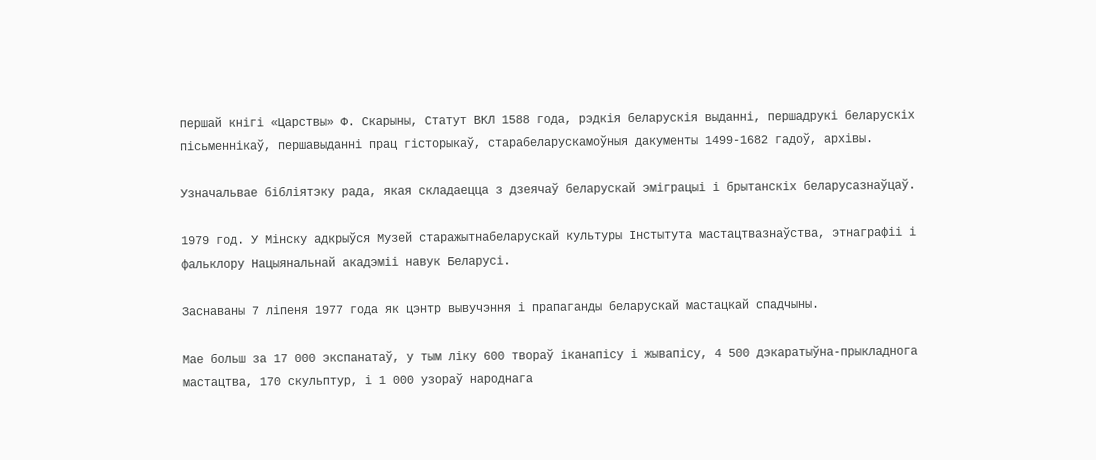першай кнігі «Царствы» Ф. Скарыны, Статут ВКЛ 1588 года, рэдкія беларускія выданні, першадрукі беларускіх пісьменнікаў, першавыданні прац гісторыкаў, старабеларускамоўныя дакументы 1499-1682 гадоў, архівы.

Узначальвае бібліятэку рада, якая складаецца з дзеячаў беларускай эміграцыі і брытанскіх беларусазнаўцаў.

1979 год. У Мінску адкрыўся Музей старажытнабеларускай культуры Інстытута мастацтвазнаўства, этнаграфіі і фальклору Нацыянальнай акадэміі навук Беларусі.

Заснаваны 7 ліпеня 1977 года як цэнтр вывучэння і прапаганды беларускай мастацкай спадчыны.

Мае больш за 17 000 экспанатаў, у тым ліку 600 твораў іканапісу і жывапісу, 4 500 дэкаратыўна-прыкладнога мастацтва, 170 скульптур, і 1 000 узораў народнага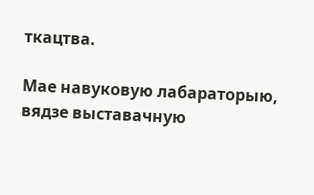ткацтва.

Мае навуковую лабараторыю, вядзе выставачную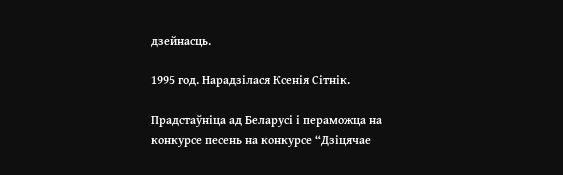дзейнасць.

1995 год. Нарадзілася Ксенія Сітнік.

Прадстаўніца ад Беларусі і пераможца на конкурсе песень на конкурсе “Дзіцячае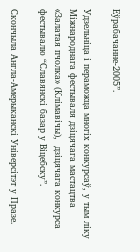Еўрабачанне-2005”.

Удзельніца і пераможца многіх конкурсаў, у тым ліку Міжнароднага фестываля дзіцячага мастацтва «Залатая пчолка» (Клімавічы),  дзіцячага конкурса фестывалю “Славянскі базар у Віцебску”.

Скончыла Англа-Амерыканскі Універсітэт у Празе.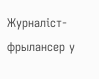Журналіст-фрылансер у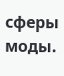сферы моды.